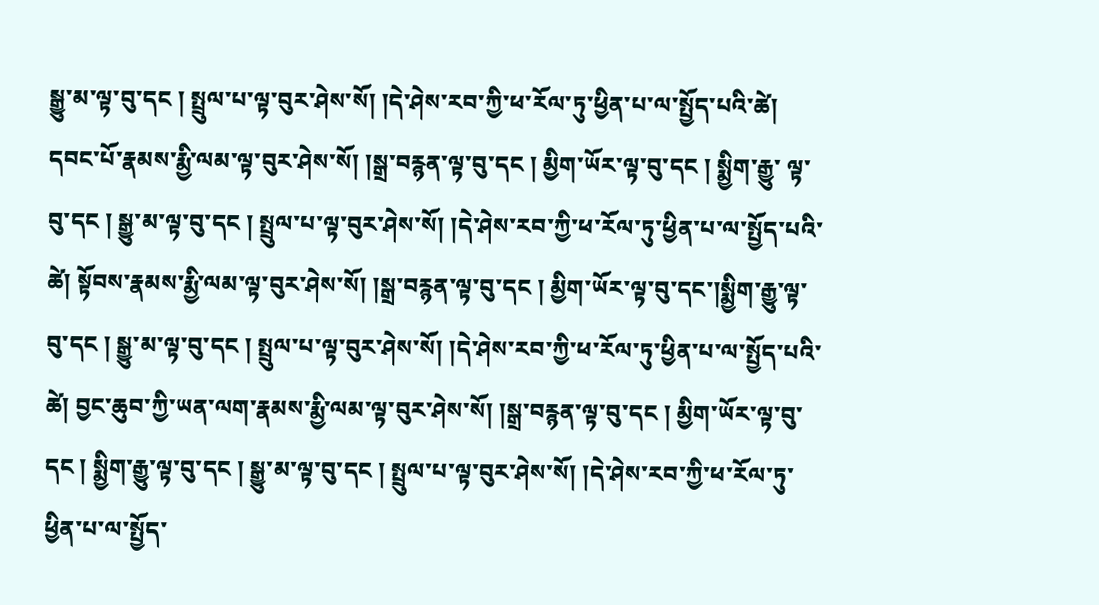སྒྱུ་མ་ལྟ་བུ་དང ། སྤྲུལ་པ་ལྟ་བུར་ཤེས་སོ། །དེ་ཤེས་རབ་ཀྱི་ཕ་རོལ་ཏུ་ཕྱིན་པ་ལ་སྤྱོད་པའི་ཚེ། དབང་པོ་རྣམས་རྨྱི་ལམ་ལྟ་བུར་ཤེས་སོ། །སྒྲ་བརྙན་ལྟ་བུ་དང ། མྱིག་ཡོར་ལྟ་བུ་དང ། སྨྱིག་རྒྱུ་ ལྟ་བུ་དང ། སྒྱུ་མ་ལྟ་བུ་དང ། སྤྲུལ་པ་ལྟ་བུར་ཤེས་སོ། །དེ་ཤེས་རབ་ཀྱི་ཕ་རོལ་ཏུ་ཕྱིན་པ་ལ་སྤྱོད་པའི་ཚེ། སྟོབས་རྣམས་རྨྱི་ལམ་ལྟ་བུར་ཤེས་སོ། །སྒྲ་བརྙན་ལྟ་བུ་དང ། མྱིག་ཡོར་ལྟ་བུ་དང་།སྨྱིག་རྒྱུ་ལྟ་བུ་དང ། སྒྱུ་མ་ལྟ་བུ་དང ། སྤྲུལ་པ་ལྟ་བུར་ཤེས་སོ། །དེ་ཤེས་རབ་ཀྱི་ཕ་རོལ་ཏུ་ཕྱིན་པ་ལ་སྤྱོད་པའི་ཚེ། བྱང་ཆུབ་ཀྱི་ཡན་ལག་རྣམས་རྨྱི་ལམ་ལྟ་བུར་ཤེས་སོ། །སྒྲ་བརྙན་ལྟ་བུ་དང ། མྱིག་ཡོར་ལྟ་བུ་ དང ། སྨྱིག་རྒྱུ་ལྟ་བུ་དང ། སྒྱུ་མ་ལྟ་བུ་དང ། སྤྲུལ་པ་ལྟ་བུར་ཤེས་སོ། །དེ་ཤེས་རབ་ཀྱི་ཕ་རོལ་ཏུ་ཕྱིན་པ་ལ་སྤྱོད་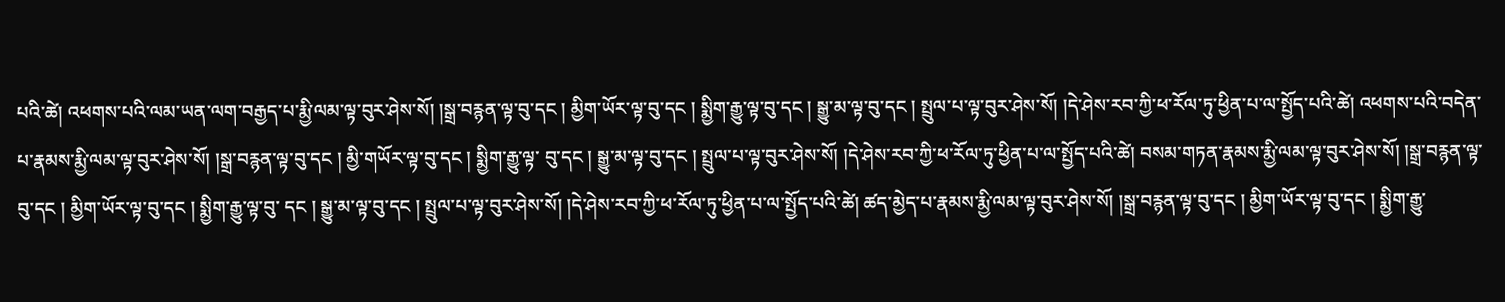པའི་ཚེ། འཕགས་པའི་ལམ་ཡན་ལག་བརྒྱད་པ་རྨྱི་ལམ་ལྟ་བུར་ཤེས་སོ། །སྒྲ་བརྙན་ལྟ་བུ་དང ། མྱིག་ཡོར་ལྟ་བུ་དང ། སྨྱིག་རྒྱུ་ལྟ་བུ་དང ། སྒྱུ་མ་ལྟ་བུ་དང ། སྤྲུལ་པ་ལྟ་བུར་ཤེས་སོ། །དེ་ཤེས་རབ་ཀྱི་ཕ་རོལ་ཏུ་ཕྱིན་པ་ལ་སྤྱོད་པའི་ཚེ། འཕགས་པའི་བདེན་པ་རྣམས་རྨྱི་ལམ་ལྟ་བུར་ཤེས་སོ། །སྒྲ་བརྙན་ལྟ་བུ་དང ། མྱི་གཡོར་ལྟ་བུ་དང ། སྨྱིག་རྒྱུ་ལྟ་ བུ་དང ། སྒྱུ་མ་ལྟ་བུ་དང ། སྤྲུལ་པ་ལྟ་བུར་ཤེས་སོ། །དེ་ཤེས་རབ་ཀྱི་ཕ་རོལ་ཏུ་ཕྱིན་པ་ལ་སྤྱོད་པའི་ཚེ། བསམ་གཏན་རྣམས་རྨྱི་ལམ་ལྟ་བུར་ཤེས་སོ། །སྒྲ་བརྙན་ལྟ་བུ་དང ། མྱིག་ཡོར་ལྟ་བུ་དང ། སྨྱིག་རྒྱུ་ལྟ་བུ་ དང ། སྒྱུ་མ་ལྟ་བུ་དང ། སྤྲུལ་པ་ལྟ་བུར་ཤེས་སོ། །དེ་ཤེས་རབ་ཀྱི་ཕ་རོལ་ཏུ་ཕྱིན་པ་ལ་སྤྱོད་པའི་ཚེ། ཚད་མྱེད་པ་རྣམས་རྨྱི་ལམ་ལྟ་བུར་ཤེས་སོ། །སྒྲ་བརྙན་ལྟ་བུ་དང ། མྱིག་ཡོར་ལྟ་བུ་དང ། སྨྱིག་རྒྱུ་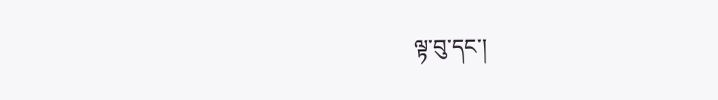ལྟ་བུ་དང་།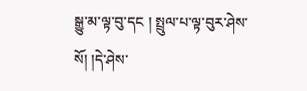སྒྱུ་མ་ལྟ་བུ་དང ། སྤྲུལ་པ་ལྟ་བུར་ཤེས་སོ། །དེ་ཤེས་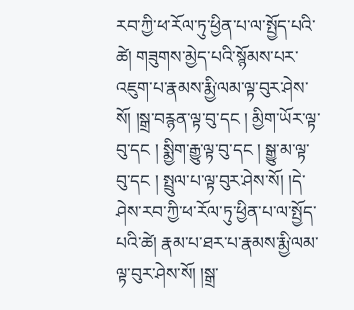རབ་ཀྱི་ཕ་རོལ་ཏུ་ཕྱིན་པ་ལ་སྤྱོད་པའི་ཚེ། གཟུགས་མྱེད་པའི་སྙོམས་པར་འཇུག་པ་རྣམས་རྨྱི་ལམ་ལྟ་བུར་ཤེས་སོ། །སྒྲ་བརྙན་ལྟ་བུ་དང ། མྱིག་ཡོར་ལྟ་བུ་དང ། སྨྱིག་རྒྱུ་ལྟ་བུ་དང ། སྒྱུ་མ་ལྟ་བུ་དང ། སྤྲུལ་པ་ལྟ་བུར་ཤེས་སོ། །དེ་ཤེས་རབ་ཀྱི་ཕ་རོལ་ཏུ་ཕྱིན་པ་ལ་སྤྱོད་པའི་ཚེ། རྣམ་པ་ཐར་པ་རྣམས་རྨྱི་ལམ་ལྟ་བུར་ཤེས་སོ། །སྒྲ་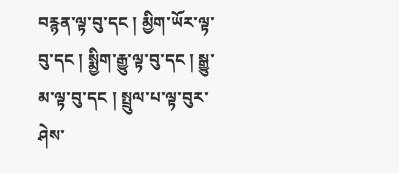བརྙན་ལྟ་བུ་དང ། མྱིག་ཡོར་ལྟ་བུ་དང ། སྨྱིག་རྒྱུ་ལྟ་བུ་དང ། སྒྱུ་མ་ལྟ་བུ་དང ། སྤྲུལ་པ་ལྟ་བུར་ཤེས་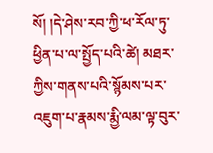སོ། །དེ་ཤེས་རབ་ཀྱི་ཕ་རོལ་ཏུ་ཕྱིན་པ་ལ་སྤྱོད་པའི་ཚེ། མཐར་ཀྱིས་གནས་པའི་སྙོམས་པར་འཇུག་པ་རྣམས་རྨྱི་ལམ་ལྟ་བུར་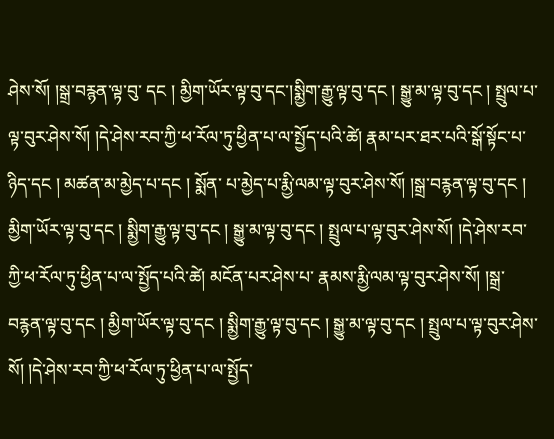ཤེས་སོ། །སྒྲ་བརྙན་ལྟ་བུ་ དང ། མྱིག་ཡོར་ལྟ་བུ་དང་།སྨྱིག་རྒྱུ་ལྟ་བུ་དང ། སྒྱུ་མ་ལྟ་བུ་དང ། སྤྲུལ་པ་ལྟ་བུར་ཤེས་སོ། །དེ་ཤེས་རབ་ཀྱི་ཕ་རོལ་ཏུ་ཕྱིན་པ་ལ་སྤྱོད་པའི་ཚེ། རྣམ་པར་ཐར་པའི་སྒོ་སྟོང་པ་ཉིད་དང ། མཚན་མ་མྱེད་པ་དང ། སྨོན་ པ་མྱེད་པ་རྨྱི་ལམ་ལྟ་བུར་ཤེས་སོ། །སྒྲ་བརྙན་ལྟ་བུ་དང ། མྱིག་ཡོར་ལྟ་བུ་དང ། སྨྱིག་རྒྱུ་ལྟ་བུ་དང ། སྒྱུ་མ་ལྟ་བུ་དང ། སྤྲུལ་པ་ལྟ་བུར་ཤེས་སོ། །དེ་ཤེས་རབ་ཀྱི་ཕ་རོལ་ཏུ་ཕྱིན་པ་ལ་སྤྱོད་པའི་ཚེ། མངོན་པར་ཤེས་པ་ རྣམས་རྨྱི་ལམ་ལྟ་བུར་ཤེས་སོ། །སྒྲ་བརྙན་ལྟ་བུ་དང ། མྱིག་ཡོར་ལྟ་བུ་དང ། སྨྱིག་རྒྱུ་ལྟ་བུ་དང ། སྒྱུ་མ་ལྟ་བུ་དང ། སྤྲུལ་པ་ལྟ་བུར་ཤེས་སོ། །དེ་ཤེས་རབ་ཀྱི་ཕ་རོལ་ཏུ་ཕྱིན་པ་ལ་སྤྱོད་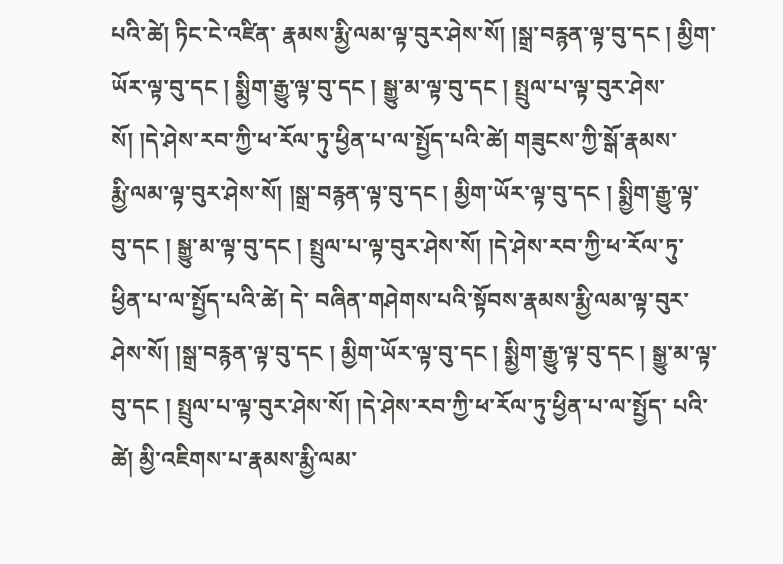པའི་ཚེ། ཏིང་ངེ་འཛིན་ རྣམས་རྨྱི་ལམ་ལྟ་བུར་ཤེས་སོ། །སྒྲ་བརྙན་ལྟ་བུ་དང ། མྱིག་ཡོར་ལྟ་བུ་དང ། སྨྱིག་རྒྱུ་ལྟ་བུ་དང ། སྒྱུ་མ་ལྟ་བུ་དང ། སྤྲུལ་པ་ལྟ་བུར་ཤེས་སོ། །དེ་ཤེས་རབ་ཀྱི་ཕ་རོལ་ཏུ་ཕྱིན་པ་ལ་སྤྱོད་པའི་ཚེ། གཟུངས་ཀྱི་སྒོ་རྣམས་
རྨྱི་ལམ་ལྟ་བུར་ཤེས་སོ། །སྒྲ་བརྙན་ལྟ་བུ་དང ། མྱིག་ཡོར་ལྟ་བུ་དང ། སྨྱིག་རྒྱུ་ལྟ་བུ་དང ། སྒྱུ་མ་ལྟ་བུ་དང ། སྤྲུལ་པ་ལྟ་བུར་ཤེས་སོ། །དེ་ཤེས་རབ་ཀྱི་ཕ་རོལ་ཏུ་ཕྱིན་པ་ལ་སྤྱོད་པའི་ཚེ། དེ་ བཞིན་གཤེགས་པའི་སྟོབས་རྣམས་རྨྱི་ལམ་ལྟ་བུར་ཤེས་སོ། །སྒྲ་བརྙན་ལྟ་བུ་དང ། མྱིག་ཡོར་ལྟ་བུ་དང ། སྨྱིག་རྒྱུ་ལྟ་བུ་དང ། སྒྱུ་མ་ལྟ་བུ་དང ། སྤྲུལ་པ་ལྟ་བུར་ཤེས་སོ། །དེ་ཤེས་རབ་ཀྱི་ཕ་རོལ་ཏུ་ཕྱིན་པ་ལ་སྤྱོད་ པའི་ཚེ། མྱི་འཇིགས་པ་རྣམས་རྨྱི་ལམ་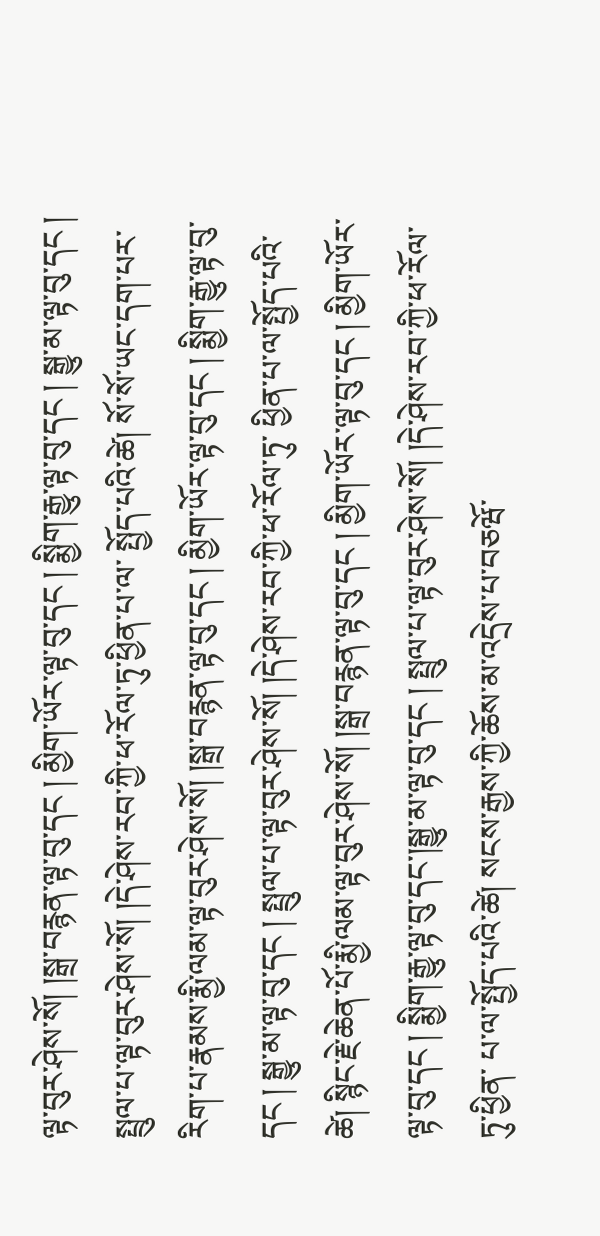ལྟ་བུར་ཤེས་སོ། །སྒྲ་བརྙན་ལྟ་བུ་དང ། མྱིག་ཡོར་ལྟ་བུ་དང ། སྨྱིག་རྒྱུ་ལྟ་བུ་དང ། སྒྱུ་མ་ལྟ་བུ་དང ། སྤྲུལ་པ་ལྟ་བུར་ཤེས་སོ། །དེ་ཤེས་རབ་ཀྱི་ཕ་རོལ་ཏུ་ཕྱིན་པ་ལ་ སྤྱོད་པའི་ཚེ། སོ་སོ་ཡང་དག་པར་རིག་པ་རྣམས་རྨྱི་ལམ་ལྟ་བུར་ཤེས་སོ། །སྒྲ་བརྙན་ལྟ་བུ་དང ། མྱིག་ཡོར་ལྟ་བུ་དང ། སྨྱིག་རྒྱུ་ལྟ་བུ་དང ། སྒྱུ་མ་ལྟ་བུ་དང ། སྤྲུལ་པ་ལྟ་བུར་ཤེས་སོ། །དེ་ཤེས་རབ་ཀྱི་ཕ་རོལ་ཏུ་ ཕྱིན་པ་ལ་སྤྱོད་པའི་ཚེ། སྙིང་རྗེ་ཆེན་པོ་རྨྱི་ལམ་ལྟ་བུར་ཤེས་སོ། །སྒྲ་བརྙན་ལྟ་བུ་དང ། མྱིག་ཡོར་ལྟ་བུ་དང ། མྱིག་ཡོར་ལྟ་བུ་དང ། སྨྱིག་རྒྱུ་ལྟ་བུ་དང་།སྒྱུ་མ་ལྟ་བུ་དང ། སྤྲུལ་པ་ལྟ་བུར་ཤེས་སོ། །དེ་ཤེས་རབ་ཀྱི་ཕ་རོལ་ཏུ་ཕྱིན་ པ་ལ་སྤྱོད་པའི་ཚེ། སངས་རྒྱས་ཀྱི་ཆོས་མ་འདྲེས་པ་བཅཝོ་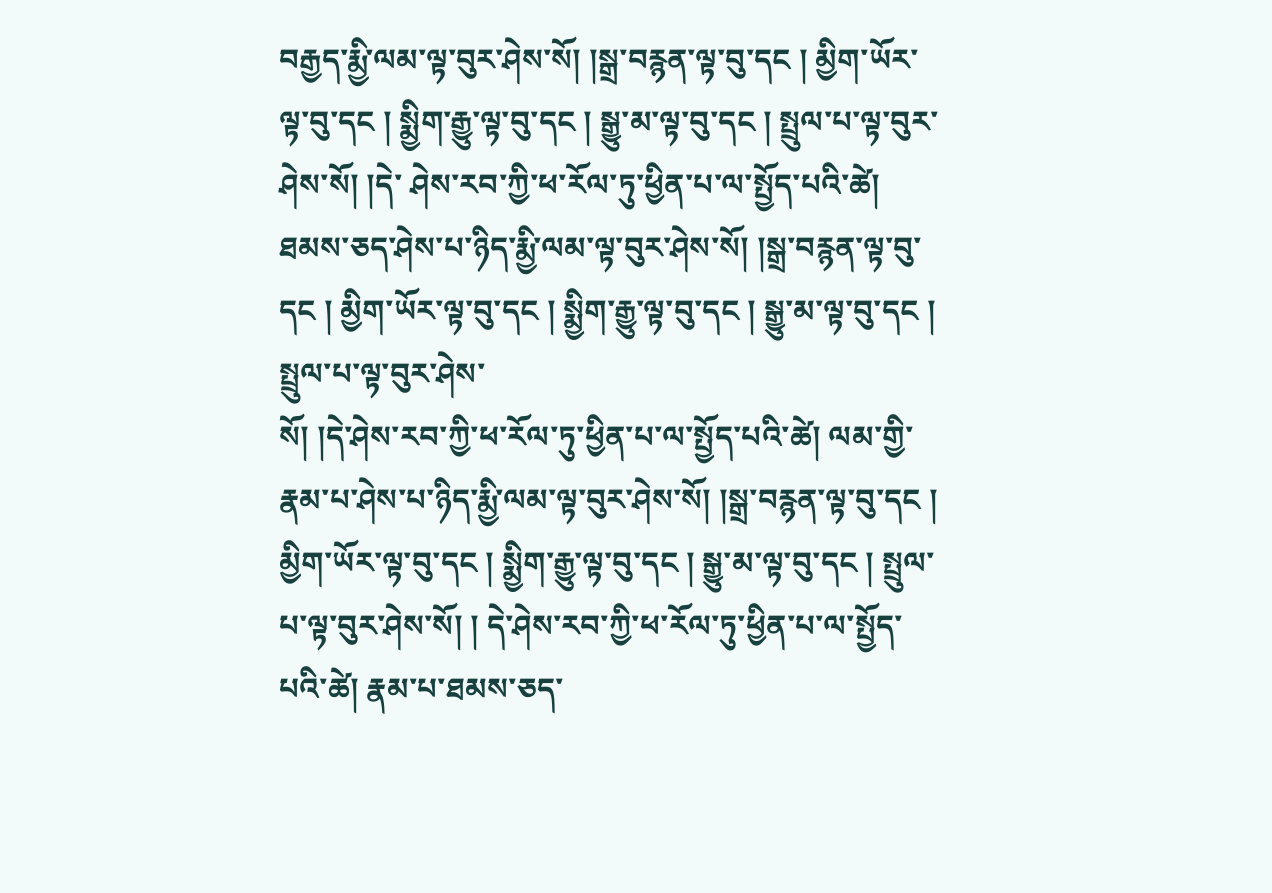བརྒྱད་རྨྱི་ལམ་ལྟ་བུར་ཤེས་སོ། །སྒྲ་བརྙན་ལྟ་བུ་དང ། མྱིག་ཡོར་ལྟ་བུ་དང ། སྨྱིག་རྒྱུ་ལྟ་བུ་དང ། སྒྱུ་མ་ལྟ་བུ་དང ། སྤྲུལ་པ་ལྟ་བུར་ཤེས་སོ། །དེ་ ཤེས་རབ་ཀྱི་ཕ་རོལ་ཏུ་ཕྱིན་པ་ལ་སྤྱོད་པའི་ཚེ། ཐམས་ཅད་ཤེས་པ་ཉིད་རྨྱི་ལམ་ལྟ་བུར་ཤེས་སོ། །སྒྲ་བརྙན་ལྟ་བུ་དང ། མྱིག་ཡོར་ལྟ་བུ་དང ། སྨྱིག་རྒྱུ་ལྟ་བུ་དང ། སྒྱུ་མ་ལྟ་བུ་དང ། སྤྲུལ་པ་ལྟ་བུར་ཤེས་
སོ། །དེ་ཤེས་རབ་ཀྱི་ཕ་རོལ་ཏུ་ཕྱིན་པ་ལ་སྤྱོད་པའི་ཚེ། ལམ་གྱི་རྣམ་པ་ཤེས་པ་ཉིད་རྨྱི་ལམ་ལྟ་བུར་ཤེས་སོ། །སྒྲ་བརྙན་ལྟ་བུ་དང ། མྱིག་ཡོར་ལྟ་བུ་དང ། སྨྱིག་རྒྱུ་ལྟ་བུ་དང ། སྒྱུ་མ་ལྟ་བུ་དང ། སྤྲུལ་པ་ལྟ་བུར་ཤེས་སོ། ། དེ་ཤེས་རབ་ཀྱི་ཕ་རོལ་ཏུ་ཕྱིན་པ་ལ་སྤྱོད་པའི་ཚེ། རྣམ་པ་ཐམས་ཅད་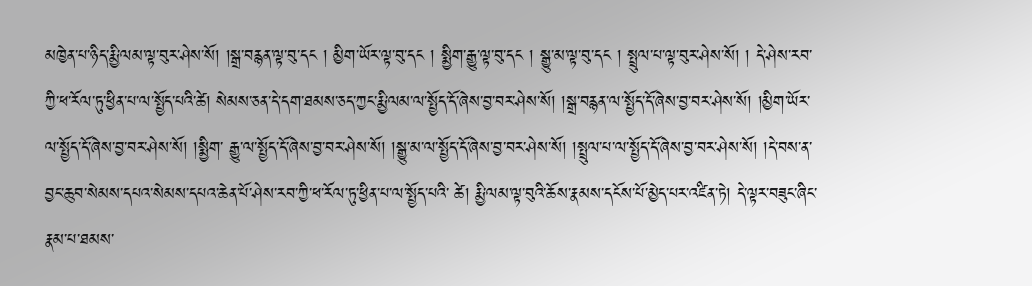མཁྱེན་པ་ཉིད་རྨྱི་ལམ་ལྟ་བུར་ཤེས་སོ། །སྒྲ་བརྙན་ལྟ་བུ་དང ། མྱིག་ཡོར་ལྟ་བུ་དང ། སྨྱིག་རྒྱུ་ལྟ་བུ་དང ། སྒྱུ་མ་ལྟ་བུ་དང ། སྤྲུལ་པ་ལྟ་བུར་ཤེས་སོ། ། དེ་ཤེས་རབ་ཀྱི་ཕ་རོལ་ཏུ་ཕྱིན་པ་ལ་སྤྱོད་པའི་ཚེ། སེམས་ཅན་དེ་དག་ཐམས་ཅད་ཀྱང་རྨྱི་ལམ་ལ་སྤྱོད་དོ་ཞེས་བྱ་བར་ཤེས་སོ། །སྒྲ་བརྙན་ལ་སྤྱོད་དོ་ཞེས་བྱ་བར་ཤེས་སོ། །མྱིག་ཡོར་ལ་སྤྱོད་དོ་ཞེས་བྱ་བར་ཤེས་སོ། །སྨྱིག་ རྒྱུ་ལ་སྤྱོད་དོ་ཞེས་བྱ་བར་ཤེས་སོ། །སྒྱུ་མ་ལ་སྤྱོད་དོ་ཞེས་བྱ་བར་ཤེས་སོ། །སྤྲུལ་པ་ལ་སྤྱོད་དོ་ཞེས་བྱ་བར་ཤེས་སོ། །དེ་བས་ན་བྱང་ཆུབ་སེམས་དཔའ་སེམས་དཔའ་ཆེན་པོ་ཤེས་རབ་ཀྱི་ཕ་རོལ་ཏུ་ཕྱིན་པ་ལ་སྤྱོད་པའི་ ཚེ། རྨྱི་ལམ་ལྟ་བུའི་ཆོས་རྣམས་དངོས་པོ་མྱེད་པར་འཛིན་ཏེ། དེ་ལྟར་བཟུང་ཞིང་རྣམ་པ་ཐམས་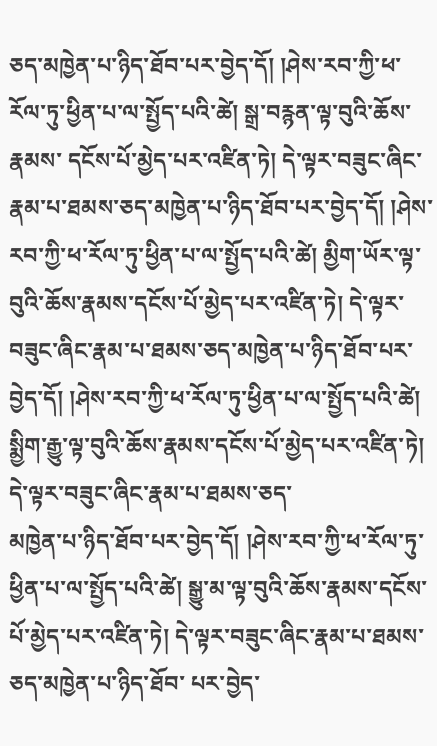ཅད་མཁྱེན་པ་ཉིད་ཐོབ་པར་བྱེད་དོ། །ཤེས་རབ་ཀྱི་ཕ་རོལ་ཏུ་ཕྱིན་པ་ལ་སྤྱོད་པའི་ཚེ། སྒྲ་བརྙན་ལྟ་བུའི་ཆོས་རྣམས་ དངོས་པོ་མྱེད་པར་འཛིན་ཏེ། དེ་ལྟར་བཟུང་ཞིང་རྣམ་པ་ཐམས་ཅད་མཁྱེན་པ་ཉིད་ཐོབ་པར་བྱེད་དོ། །ཤེས་རབ་ཀྱི་ཕ་རོལ་ཏུ་ཕྱིན་པ་ལ་སྤྱོད་པའི་ཚེ། མྱིག་ཡོར་ལྟ་བུའི་ཆོས་རྣམས་དངོས་པོ་མྱེད་པར་འཛིན་ཏེ། དེ་ལྟར་ བཟུང་ཞིང་རྣམ་པ་ཐམས་ཅད་མཁྱེན་པ་ཉིད་ཐོབ་པར་བྱེད་དོ། །ཤེས་རབ་ཀྱི་ཕ་རོལ་ཏུ་ཕྱིན་པ་ལ་སྤྱོད་པའི་ཚེ། སྨྱིག་རྒྱུ་ལྟ་བུའི་ཆོས་རྣམས་དངོས་པོ་མྱེད་པར་འཛིན་ཏེ། དེ་ལྟར་བཟུང་ཞིང་རྣམ་པ་ཐམས་ཅད་
མཁྱེན་པ་ཉིད་ཐོབ་པར་བྱེད་དོ། །ཤེས་རབ་ཀྱི་ཕ་རོལ་ཏུ་ཕྱིན་པ་ལ་སྤྱོད་པའི་ཚེ། སྒྱུ་མ་ལྟ་བུའི་ཆོས་རྣམས་དངོས་པོ་མྱེད་པར་འཛིན་ཏེ། དེ་ལྟར་བཟུང་ཞིང་རྣམ་པ་ཐམས་ཅད་མཁྱེན་པ་ཉིད་ཐོབ་ པར་བྱེད་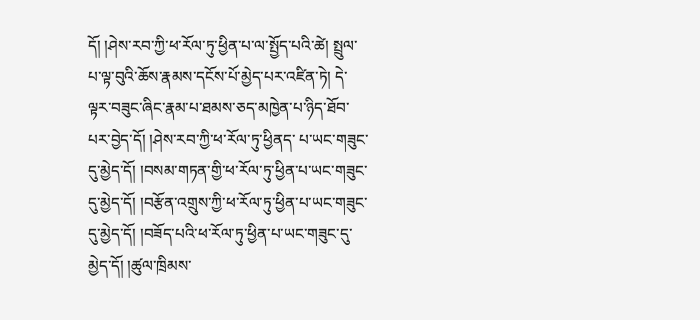དོ། །ཤེས་རབ་ཀྱི་ཕ་རོལ་ཏུ་ཕྱིན་པ་ལ་སྤྱོད་པའི་ཚེ། སྤྲུལ་པ་ལྟ་བུའི་ཆོས་རྣམས་དངོས་པོ་མྱེད་པར་འཛིན་ཏེ། དེ་ལྟར་བཟུང་ཞིང་རྣམ་པ་ཐམས་ཅད་མཁྱེན་པ་ཉིད་ཐོབ་པར་བྱེད་དོ། །ཤེས་རབ་ཀྱི་ཕ་རོལ་ཏུ་ཕྱིནད་ པ་ཡང་གཟུང་དུ་མྱེད་དོ། །བསམ་གཏན་གྱི་ཕ་རོལ་ཏུ་ཕྱིན་པ་ཡང་གཟུང་དུ་མྱེད་དོ། །བརྩོན་འགྲུས་ཀྱི་ཕ་རོལ་ཏུ་ཕྱིན་པ་ཡང་གཟུང་དུ་མྱེད་དོ། །བཟོད་པའི་ཕ་རོལ་ཏུ་ཕྱིན་པ་ཡང་གཟུང་དུ་མྱེད་དོ། །ཚུལ་ཁྲིམས་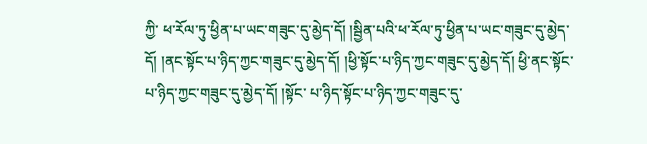ཀྱི་ ཕ་རོལ་ཏུ་ཕྱིན་པ་ཡང་གཟུང་དུ་མྱེད་དོ། །སྦྱིན་པའི་ཕ་རོལ་ཏུ་ཕྱིན་པ་ཡང་གཟུང་དུ་མྱེད་དོ། །ནང་སྟོང་པ་ཉིད་ཀྱང་གཟུང་དུ་མྱེད་དོ། །ཕྱི་སྟོང་པ་ཉིད་ཀྱང་གཟུང་དུ་མྱེད་དོ། ཕྱི་ནང་སྟོང་པ་ཉིད་ཀྱང་གཟུང་དུ་མྱེད་དོ། །སྟོང་ པ་ཉིད་སྟོང་པ་ཉིད་ཀྱང་གཟུང་དུ་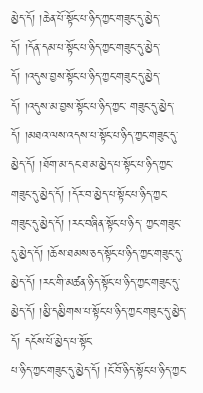མྱེད་དོ། །ཆེན་པོ་སྟོང་པ་ཉིད་ཀྱང་གཟུང་དུ་མྱེད་དོ། །དོན་དམ་པ་སྟོང་པ་ཉིད་ཀྱང་གཟུང་དུ་མྱེད་དོ། །འདུས་བྱས་སྟོང་པ་ཉིད་ཀྱང་གཟུང་དུ་མྱེད་དོ། །འདུས་མ་བྱས་སྟོང་པ་ཉིད་ཀྱང་ གཟུང་དུ་མྱེད་དོ། །མཐའ་ལས་འདས་པ་སྟོང་པ་ཉིད་ཀྱང་གཟུང་དུ་མྱེད་དོ། །ཐོག་མ་དང་ཐ་མ་མྱེད་པ་སྟོང་པ་ཉིད་ཀྱང་གཟུང་དུ་མྱེད་དོ། །དོར་བ་མྱེད་པ་སྟོང་པ་ཉིད་ཀྱང་གཟུང་དུ་མྱེད་དོ། །རང་བཞིན་སྟོང་པ་ཉིད་ ཀྱང་གཟུང་དུ་མྱེད་དོ། །ཆོས་ཐམས་ཅད་སྟོང་པ་ཉིད་ཀྱང་གཟུང་དུ་མྱེད་དོ། །རང་གི་མཚན་ཉིད་སྟོང་པ་ཉིད་ཀྱང་གཟུང་དུ་མྱེད་དོ། །མྱི་དམྱིགས་པ་སྟོང་པ་ཉིད་ཀྱང་གཟུང་དུ་མྱེད་དོ། དངོས་པོ་མྱེད་པ་སྟོང་
པ་ཉིད་ཀྱང་གཟུང་དུ་མྱེད་དོ། །ངོ་བོ་ཉིད་སྟོང་པ་ཉིད་ཀྱང་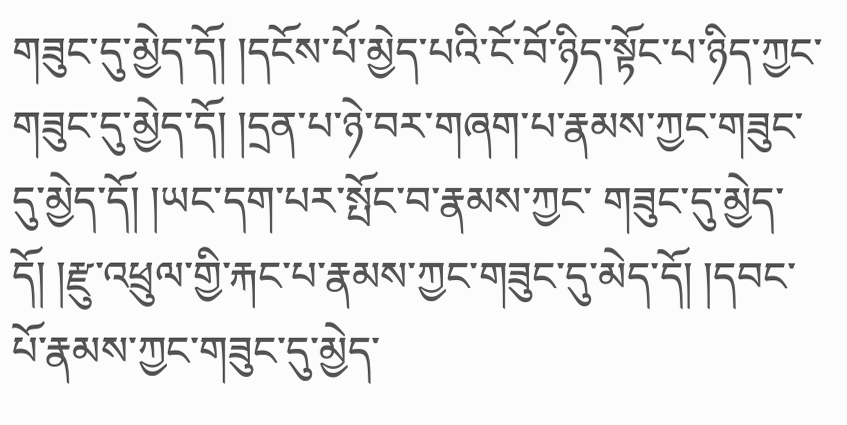གཟུང་དུ་མྱེད་དོ། །དངོས་པོ་མྱེད་པའི་ངོ་བོ་ཉིད་སྟོང་པ་ཉིད་ཀྱང་གཟུང་དུ་མྱེད་དོ། །དྲན་པ་ཉེ་བར་གཞག་པ་རྣམས་ཀྱང་གཟུང་དུ་མྱེད་དོ། །ཡང་དག་པར་སྤོང་བ་རྣམས་ཀྱང་ གཟུང་དུ་མྱེད་དོ། །རྫུ་འཕྲུལ་གྱི་རྐང་པ་རྣམས་ཀྱང་གཟུང་དུ་མེད་དོ། །དབང་པོ་རྣམས་ཀྱང་གཟུང་དུ་མྱེད་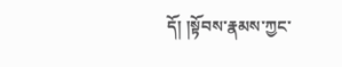དོ། །སྟོབས་རྣམས་ཀྱང་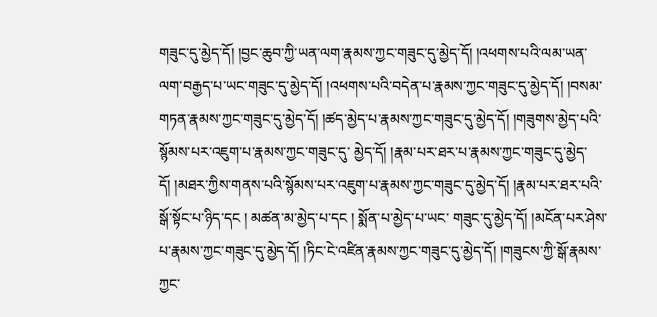གཟུང་དུ་མྱེད་དོ། །བྱང་ཆུབ་ཀྱི་ཡན་ལག་རྣམས་ཀྱང་གཟུང་དུ་མྱེད་དོ། །འཕགས་པའི་ལམ་ཡན་ ལག་བརྒྱད་པ་ཡང་གཟུང་དུ་མྱེད་དོ། །འཕགས་པའི་བདེན་པ་རྣམས་ཀྱང་གཟུང་དུ་མྱེད་དོ། །བསམ་གཏན་རྣམས་ཀྱང་གཟུང་དུ་མྱེད་དོ། །ཚད་མྱེད་པ་རྣམས་ཀྱང་གཟུང་དུ་མྱེད་དོ། །གཟུགས་མྱེད་པའི་སྙོམས་པར་འཇུག་པ་རྣམས་ཀྱང་གཟུང་དུ་ མྱེད་དོ། །རྣམ་པར་ཐར་པ་རྣམས་ཀྱང་གཟུང་དུ་མྱེད་དོ། །མཐར་ཀྱིས་གནས་པའི་སྙོམས་པར་འཇུག་པ་རྣམས་ཀྱང་གཟུང་དུ་མྱེད་དོ། །རྣམ་པར་ཐར་པའི་སྒོ་སྟོང་པ་ཉིད་དང ། མཚན་མ་མྱེད་པ་དང ། སྨོན་པ་མྱེད་པ་ཡང་ གཟུང་དུ་མྱེད་དོ། །མངོན་པར་ཤེས་པ་རྣམས་ཀྱང་གཟུང་དུ་མྱེད་དོ། །ཏིང་ངེ་འཛིན་རྣམས་ཀྱང་གཟུང་དུ་མྱེད་དོ། །གཟུངས་ཀྱི་སྒོ་རྣམས་ཀྱང་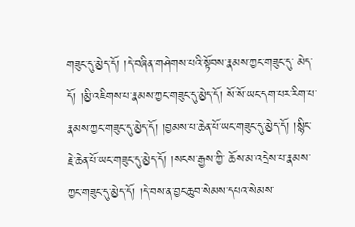གཟུང་དུ་མྱེད་དོ། །དེ་བཞིན་གཤེགས་པའི་སྟོབས་རྣམས་ཀྱང་གཟུང་དུ་ མེད་དོ། །མྱི་འཇིགས་པ་རྣམས་ཀྱང་གཟུང་དུ་མྱེད་དོ། སོ་སོ་ཡང་དག་པར་རིག་པ་རྣམས་ཀྱང་གཟུང་དུ་མྱེད་དོ། །བྱམས་པ་ཆེན་པོ་ཡང་གཟུང་དུ་མྱེད་དོ། །སྙིང་རྗེ་ཆེན་པོ་ཡང་གཟུང་དུ་མྱེད་དོ། །སངས་རྒྱས་ཀྱི་ ཆོས་མ་འདྲེས་པ་རྣམས་ཀྱང་གཟུང་དུ་མྱེད་དོ། །དེ་བས་ན་བྱང་ཆུབ་སེམས་དཔའ་སེམས་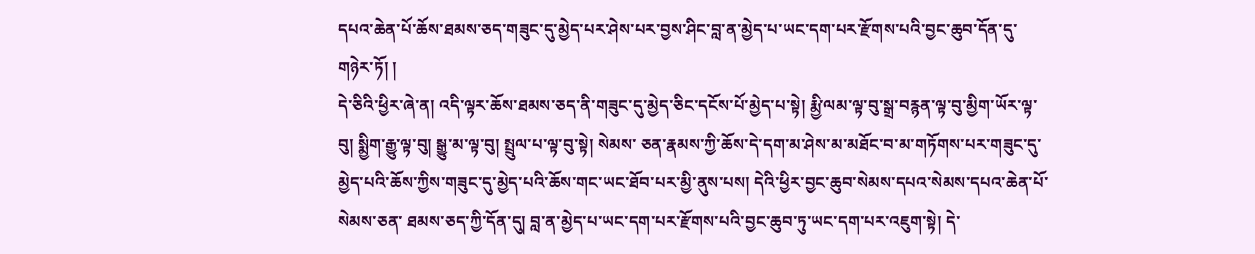དཔའ་ཆེན་པོ་ཆོས་ཐམས་ཅད་གཟུང་དུ་མྱེད་པར་ཤེས་པར་བྱས་ཤིང་བླ་ན་མྱེད་པ་ཡང་དག་པར་རྫོགས་པའི་བྱང་ཆུབ་དོན་དུ་གཉེར་ཏོ། །
དེ་ཅིའི་ཕྱིར་ཞེ་ན། འདི་ལྟར་ཆོས་ཐམས་ཅད་ནི་གཟུང་དུ་མྱེད་ཅིང་དངོས་པོ་མྱེད་པ་སྟེ། རྨྱི་ལམ་ལྟ་བུ་སྒྲ་བརྙན་ལྟ་བུ་མྱིག་ཡོར་ལྟ་བུ། སྨྱིག་རྒྱུ་ལྟ་བུ། སྒྱུ་མ་ལྟ་བུ། སྤྲུལ་པ་ལྟ་བུ་སྟེ། སེམས་ ཅན་རྣམས་ཀྱི་ཆོས་དེ་དག་མ་ཤེས་མ་མཐོང་བ་མ་གཏོགས་པར་གཟུང་དུ་མྱེད་པའི་ཆོས་ཀྱིས་གཟུང་དུ་མྱེད་པའི་ཆོས་གང་ཡང་ཐོབ་པར་མྱི་ནུས་པས། དེའི་ཕྱིར་བྱང་ཆུབ་སེམས་དཔའ་སེམས་དཔའ་ཆེན་པོ་སེམས་ཅན་ ཐམས་ཅད་ཀྱི་དོན་དུ། བླ་ན་མྱེད་པ་ཡང་དག་པར་རྫོགས་པའི་བྱང་ཆུབ་ཏུ་ཡང་དག་པར་འཇུག་སྟེ། དེ་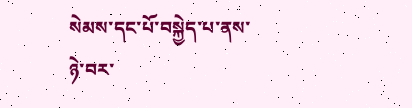སེམས་དང་པོ་བསྐྱེད་པ་ནས་ཉེ་བར་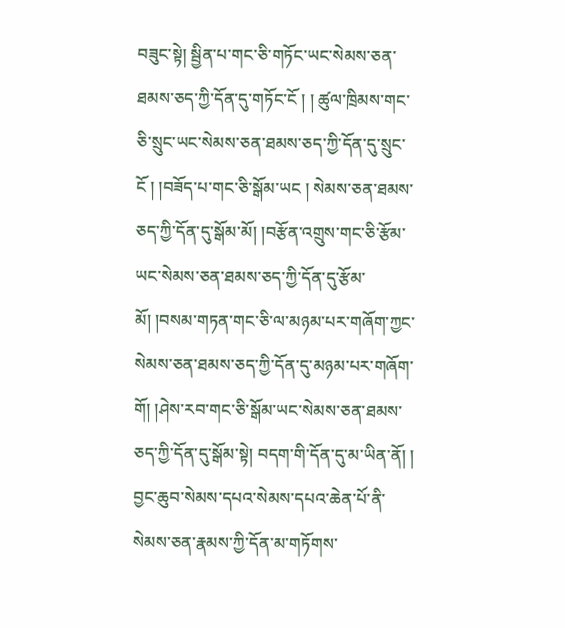བཟུང་སྟེ། སྦྱིན་པ་གང་ཅི་གཏོང་ཡང་སེམས་ཅན་ཐམས་ཅད་ཀྱི་དོན་དུ་གཏོང་ངོ ། ། ཚུལ་ཁྲིམས་གང་ཅི་སྲུང་ཡང་སེམས་ཅན་ཐམས་ཅད་ཀྱི་དོན་དུ་སྲུང་ངོ ། །བཟོད་པ་གང་ཅི་སྒོམ་ཡང ། སེམས་ཅན་ཐམས་ཅད་ཀྱི་དོན་དུ་སྒོམ་མོ། །བརྩོན་འགྲུས་གང་ཅི་རྩོམ་ཡང་སེམས་ཅན་ཐམས་ཅད་ཀྱི་དོན་དུ་རྩོམ་ མོ། །བསམ་གཏན་གང་ཅི་ལ་མཉམ་པར་གཞོག་ཀྱང་སེམས་ཅན་ཐམས་ཅད་ཀྱི་དོན་དུ་མཉམ་པར་གཞོག་གོ། །ཤེས་རབ་གང་ཅི་སྒོམ་ཡང་སེམས་ཅན་ཐམས་ཅད་ཀྱི་དོན་དུ་སྒོམ་སྟེ། བདག་གི་དོན་དུ་མ་ཡིན་ནོ། ། བྱང་ཆུབ་སེམས་དཔའ་སེམས་དཔའ་ཆེན་པོ་ནི་སེམས་ཅན་རྣམས་ཀྱི་དོན་མ་གཏོགས་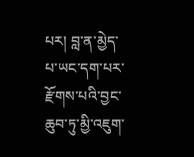པར། བླ་ན་མྱེད་པ་ཡང་དག་པར་རྫོགས་པའི་བྱང་ཆུབ་ཏུ་མྱི་འཇུག་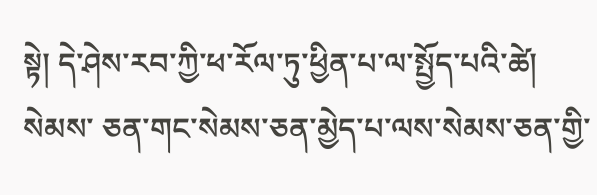སྟེ། དེ་ཤེས་རབ་ཀྱི་ཕ་རོལ་ཏུ་ཕྱིན་པ་ལ་སྤྱོད་པའི་ཚེ། སེམས་ ཅན་གང་སེམས་ཅན་མྱེད་པ་ལས་སེམས་ཅན་གྱི་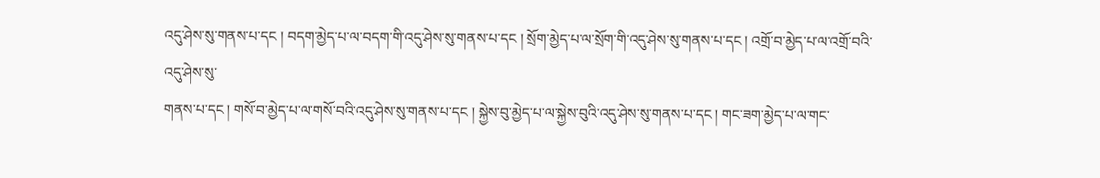འདུ་ཤེས་སུ་གནས་པ་དང ། བདག་མྱེད་པ་ལ་བདག་གི་འདུ་ཤེས་སུ་གནས་པ་དང ། སྲོག་མྱེད་པ་ལ་སྲོག་གི་འདུ་ཤེས་སུ་གནས་པ་དང ། འགྲོ་བ་མྱེད་པ་ལ་འགྲོ་བའི་འདུ་ཤེས་སུ་
གནས་པ་དང ། གསོ་བ་མྱེད་པ་ལ་གསོ་བའི་འདུ་ཤེས་སུ་གནས་པ་དང ། སྐྱེས་བུ་མྱེད་པ་ལ་སྐྱེས་བུའི་འདུ་ཤེས་སུ་གནས་པ་དང ། གང་ཟག་མྱེད་པ་ལ་གང་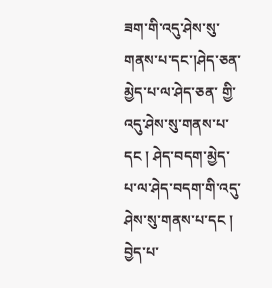ཟག་གི་འདུ་ཤེས་སུ་གནས་པ་དང་།ཤེད་ཅན་མྱེད་པ་ལ་ཤེད་ཅན་ གྱི་འདུ་ཤེས་སུ་གནས་པ་དང ། ཤེད་བདག་མྱེད་པ་ལ་ཤེད་བདག་གི་འདུ་ཤེས་སུ་གནས་པ་དང ། བྱེད་པ་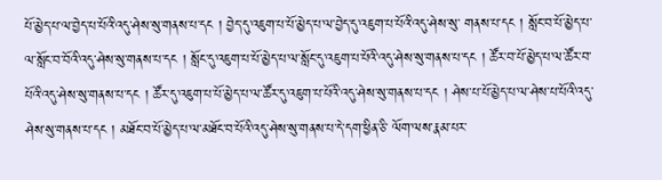པོ་མྱེད་པ་ལ་བྱེད་པ་པོའི་འདུ་ཤེས་སུ་གནས་པ་དང ། བྱེད་དུ་འཇུག་པ་པོ་མྱེད་པ་ལ་བྱེད་དུ་འཇུག་པ་པོའི་འདུ་ཤེས་སུ་ གནས་པ་དང ། སློང་བ་པོ་མྱེད་པ་ལ་སློང་བ་བོའི་འདུ་ཤེས་སུ་གནས་པ་དང ། སློང་དུ་འཇུག་པ་པོ་མྱེད་པ་ལ་སློང་དུ་འཇུག་པ་པོའི་འདུ་ཤེས་སུ་གནས་པ་དང ། ཚོར་བ་པོ་མྱེད་པ་ལ་ཚོར་བ་པོའི་འདུ་ཤེས་སུ་གནས་པ་དང ། ཚོར་དུ་འཇུག་པ་པོ་མྱེད་པ་ལ་ཚོར་དུ་འཇུག་པ་པོའི་འདུ་ཤེས་སུ་གནས་པ་དང ། ཤེས་པ་པོ་མྱེད་པ་ལ་ཤེས་པ་པོའི་འདུ་ཤེས་སུ་གནས་པ་དང ། མཐོང་བ་པོ་མྱེད་པ་ལ་མཐོང་བ་པོའི་འདུ་ཤེས་སུ་གནས་པ་དེ་དག་ཕྱིན་ཅི་ ལོག་ལས་རྣམ་པར་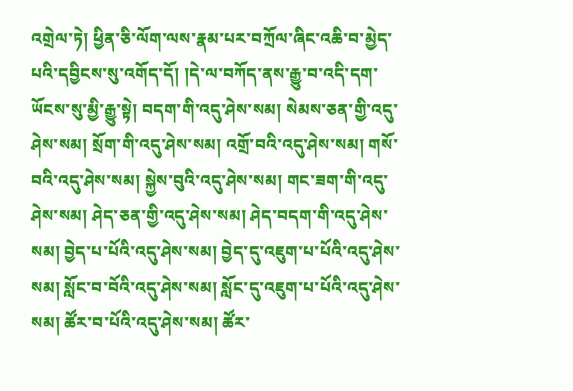འགྲེལ་ཏེ། ཕྱིན་ཅི་ལོག་ལས་རྣམ་པར་བཀྲོལ་ཞིང་འཆི་བ་མྱེད་པའི་དབྱིངས་སུ་འགོད་དོ། །དེ་ལ་བཀོད་ནས་རྒྱུ་བ་འདི་དག་ཡོངས་སུ་མྱི་རྒྱུ་སྟེ། བདག་གི་འདུ་ཤེས་སམ། སེམས་ཅན་གྱི་འདུ་ ཤེས་སམ། སྲོག་གི་འདུ་ཤེས་སམ། འགྲོ་བའི་འདུ་ཤེས་སམ། གསོ་བའི་འདུ་ཤེས་སམ། སྐྱེས་བུའི་འདུ་ཤེས་སམ། གང་ཟག་གི་འདུ་ཤེས་སམ། ཤེད་ཅན་གྱི་འདུ་ཤེས་སམ། ཤེད་བདག་གི་འདུ་ཤེས་ སམ། བྱེད་པ་པོའི་འདུ་ཤེས་སམ། བྱེད་དུ་འཇུག་པ་པོའི་འདུ་ཤེས་སམ། སློང་བ་བོའི་འདུ་ཤེས་སམ། སློང་དུ་འཇུག་པ་པོའི་འདུ་ཤེས་སམ། ཚོར་བ་པོའི་འདུ་ཤེས་སམ། ཚོར་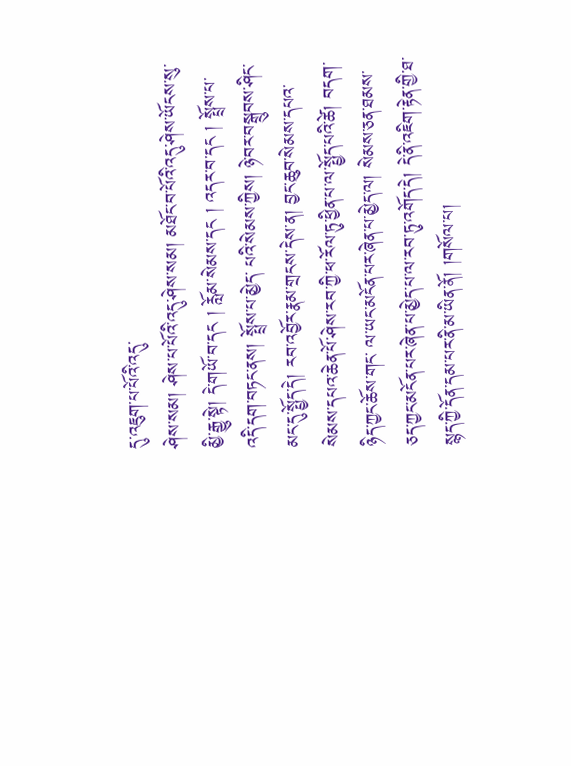དུ་འཇུག་པ་པོའི་འདུ་
ཤེས་སམ། ཤེས་པ་པོའི་འདུ་ཤེས་སམ། མཐོང་བ་པོའི་འདུ་ཤེས་ཡོངས་སུ་མྱི་རྒྱུ་སྟེ། དེ་གཡོ་བ་དང ། རློམ་སེམས་དང ། འདར་བ་དང ། སྤྲོས་པ་འདི་དག་བཏང་ནས། སྤྲོས་པ་མྱེད་ པའི་སེམས་ཀྱིས། ཉེ་བར་བསྒྲུབས་ཤིང་མང་དུ་སྤྱོད་དེ། རབ་འབྱོར་རྣམ་གྲངས་དེས་ན། བྱང་ཆུབ་སེམས་དཔའ་སེམས་དཔའ་ཆེན་པོ་ཤེས་རབ་ཀྱི་ཕ་རོལ་ཏུ་ཕྱིན་པ་ལ་སྤྱོད་པའི་ཚེ། བདག་ཉིད་ཀྱང་ཆོས་གང་ ལ་ཡང་མངོན་པར་ཞེན་པ་མྱེད་ལ། སེམས་ཅན་ཐམས་ཅད་ཀྱང་མངོན་པར་ཞེན་པ་མྱེད་པ་ལ་རབ་ཏུ་འགོད་དེ། དེ་ནི་འཇིག་རྟེན་གྱི་ཐ་སྙད་ཀྱི་དོན་དམ་པར་ནི་མ་ཡིན་ནོ། །གསོལ་པ།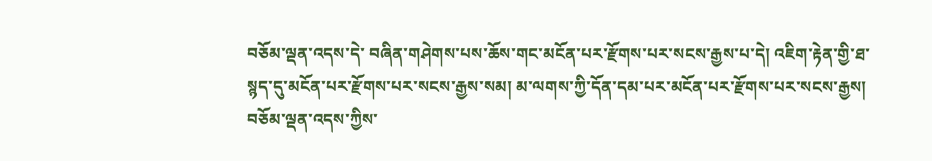བཅོམ་ལྡན་འདས་དེ་ བཞིན་གཤེགས་པས་ཆོས་གང་མངོན་པར་རྫོགས་པར་སངས་རྒྱས་པ་དེ། འཇིག་རྟེན་གྱི་ཐ་སྙད་དུ་མངོན་པར་རྫོགས་པར་སངས་རྒྱས་སམ། མ་ལགས་ཀྱི་དོན་དམ་པར་མངོན་པར་རྫོགས་པར་སངས་རྒྱས། བཅོམ་ལྡན་འདས་ཀྱིས་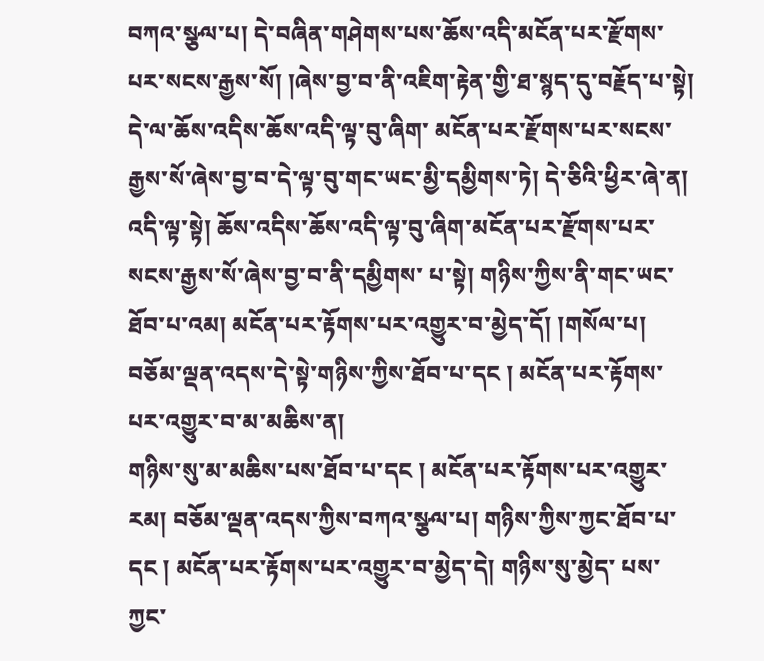བཀའ་སྩལ་པ། དེ་བཞིན་གཤེགས་པས་ཆོས་འདི་མངོན་པར་རྫོགས་པར་སངས་རྒྱས་སོ། །ཞེས་བྱ་བ་ནི་འཇིག་རྟེན་གྱི་ཐ་སྙད་དུ་བརྗོད་པ་སྟེ། དེ་ལ་ཆོས་འདིས་ཆོས་འདི་ལྟ་བུ་ཞིག་ མངོན་པར་རྫོགས་པར་སངས་རྒྱས་སོ་ཞེས་བྱ་བ་དེ་ལྟ་བུ་གང་ཡང་མྱི་དམྱིགས་ཏེ། དེ་ཅིའི་ཕྱིར་ཞེ་ན། འདི་ལྟ་སྟེ། ཆོས་འདིས་ཆོས་འདི་ལྟ་བུ་ཞིག་མངོན་པར་རྫོགས་པར་སངས་རྒྱས་སོ་ཞེས་བྱ་བ་ནི་དམྱིགས་ པ་སྟེ། གཉིས་ཀྱིས་ནི་གང་ཡང་ཐོབ་པ་འམ། མངོན་པར་རྟོགས་པར་འགྱུར་བ་མྱེད་དོ། །གསོལ་པ། བཅོམ་ལྡན་འདས་དེ་སྟེ་གཉིས་ཀྱིས་ཐོབ་པ་དང ། མངོན་པར་རྟོགས་པར་འགྱུར་བ་མ་མཆིས་ན།
གཉིས་སུ་མ་མཆིས་པས་ཐོབ་པ་དང ། མངོན་པར་རྟོགས་པར་འགྱུར་རམ། བཅོམ་ལྡན་འདས་ཀྱིས་བཀའ་སྩལ་པ། གཉིས་ཀྱིས་ཀྱང་ཐོབ་པ་དང ། མངོན་པར་རྟོགས་པར་འགྱུར་བ་མྱེད་དེ། གཉིས་སུ་མྱེད་ པས་ཀྱང་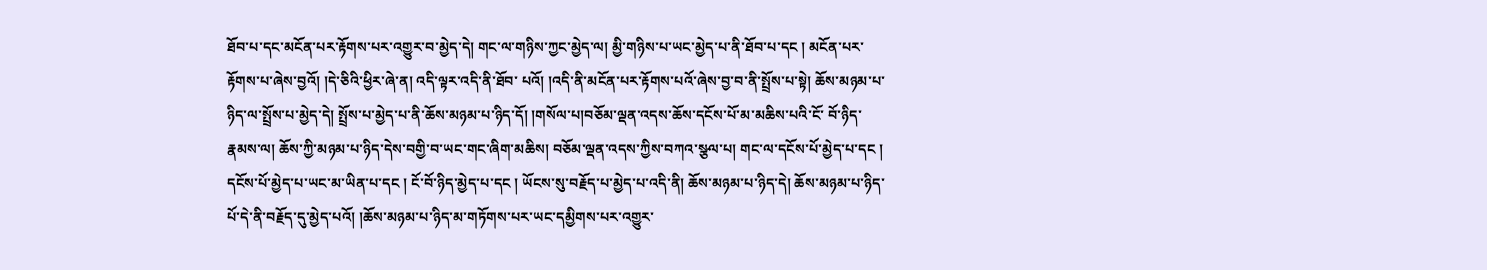ཐོབ་པ་དང་མངོན་པར་རྟོགས་པར་འགྱུར་བ་མྱེད་དེ། གང་ལ་གཉིས་ཀྱང་མྱེད་ལ། མྱི་གཉིས་པ་ཡང་མྱེད་པ་ནི་ཐོབ་པ་དང ། མངོན་པར་རྟོགས་པ་ཞེས་བྱའོ། །དེ་ཅིའི་ཕྱིར་ཞེ་ན། འདི་ལྟར་འདི་ནི་ཐོབ་ པའོ། །འདི་ནི་མངོན་པར་རྟོགས་པའོ་ཞེས་བྱ་བ་ནི་སྤྲོས་པ་སྟེ། ཆོས་མཉམ་པ་ཉིད་ལ་སྤྲོས་པ་མྱེད་དེ། སྤྲོས་པ་མྱེད་པ་ནི་ཆོས་མཉམ་པ་ཉིད་དོ། །གསོལ་པ།བཅོམ་ལྡན་འདས་ཆོས་དངོས་པོ་མ་མཆིས་པའི་ངོ་ བོ་ཉིད་རྣམས་ལ། ཆོས་ཀྱི་མཉམ་པ་ཉིད་དེས་བགྱི་བ་ཡང་གང་ཞིག་མཆིས། བཅོམ་ལྡན་འདས་ཀྱིས་བཀའ་སྩལ་པ། གང་ལ་དངོས་པོ་མྱེད་པ་དང ། དངོས་པོ་མྱེད་པ་ཡང་མ་ཡིན་པ་དང ། ངོ་བོ་ཉིད་མྱེད་པ་དང ། ཡོངས་སུ་བརྗོད་པ་མྱེད་པ་འདི་ནི། ཆོས་མཉམ་པ་ཉིད་དེ། ཆོས་མཉམ་པ་ཉིད་པོ་དེ་ནི་བརྗོད་དུ་མྱེད་པའོ། །ཆོས་མཉམ་པ་ཉིད་མ་གཏོགས་པར་ཡང་དམྱིགས་པར་འགྱུར་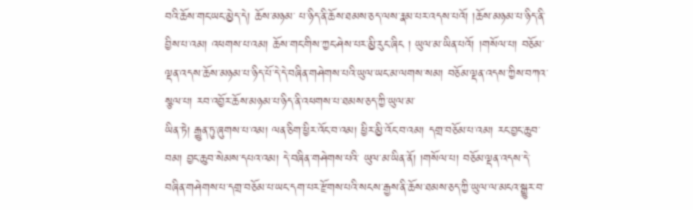བའི་ཆོས་གང་ཡང་མྱེད་དེ། ཆོས་མཉམ་ པ་ཉིད་ནི་ཆོས་ཐམས་ཅད་ལས་རྣམ་པར་འདས་པའོ། །ཆོས་མཉམ་པ་ཉིད་ནི་བྱིས་པ་འམ། འཕགས་པ་འམ། ཆོས་གང་གིས་ཀྱང་ཤེས་པར་མྱི་རུང་ཞིང ། ཡུལ་མ་ཡིན་པའོ། །གསོལ་པ། བཅོམ་ ལྡན་འདས་ཆོས་མཉམ་པ་ཉིད་པོ་དེ་དེ་བཞིན་གཤེགས་པའི་ཡུལ་ཡང་མ་ལགས་སམ། བཅོམ་ལྡན་འདས་ཀྱིས་བཀའ་སྩལ་པ། རབ་འབྱོར་ཆོས་མཉམ་པ་ཉིད་ནི་འཕགས་པ་ཐམས་ཅད་ཀྱི་ཡུལ་མ་
ཡིན་ཏེ། རྒྱུན་ཏུ་ཞུགས་པ་འམ། ལན་ཅིག་ཕྱིར་འོང་བ་འམ། ཕྱིར་མྱི་འོང་བ་འམ། དགྲ་བཅོམ་པ་འམ། རང་བྱང་ཆུབ་བམ། བྱང་ཆུབ་སེམས་དཔའ་འམ། དེ་བཞིན་གཤེགས་པའི་ ཡུལ་མ་ཡིན་ནོ། །གསོལ་པ། བཅོམ་ལྡན་འདས་དེ་བཞིན་གཤེགས་པ་དགྲ་བཅོམ་པ་ཡང་དག་པར་རྫོགས་པའི་སངས་རྒྱས་ནི་ཆོས་ཐམས་ཅད་ཀྱི་ཡུལ་ལ་མངའ་སྒྱུར་བ་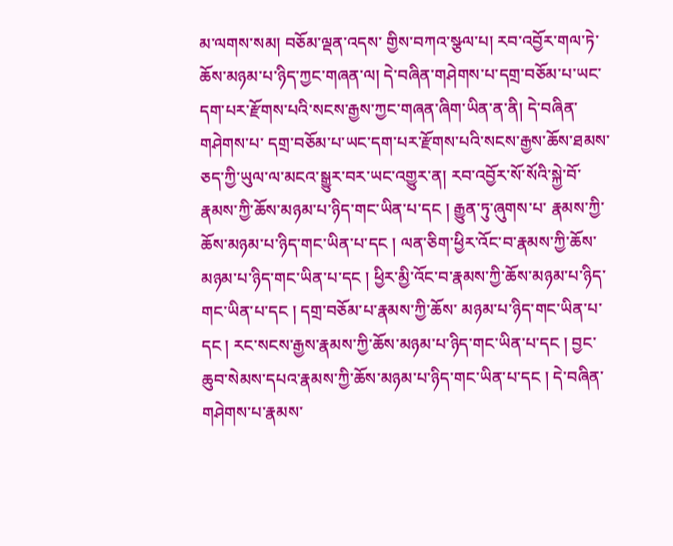མ་ལགས་སམ། བཅོམ་ལྡན་འདས་ གྱིས་བཀའ་སྩལ་པ། རབ་འབྱོར་གལ་ཏེ་ཆོས་མཉམ་པ་ཉིད་ཀྱང་གཞན་ལ། དེ་བཞིན་གཤེགས་པ་དགྲ་བཅོམ་པ་ཡང་དག་པར་རྫོགས་པའི་སངས་རྒྱས་ཀྱང་གཞན་ཞིག་ཡིན་ན་ནི། དེ་བཞིན་གཤེགས་པ་ དགྲ་བཅོམ་པ་ཡང་དག་པར་རྫོགས་པའི་སངས་རྒྱས་ཆོས་ཐམས་ཅད་ཀྱི་ཡུལ་ལ་མངའ་སྒྱུར་བར་ཡང་འགྱུར་ན། རབ་འབྱོར་སོ་སོའི་སྐྱེ་བོ་རྣམས་ཀྱི་ཆོས་མཉམ་པ་ཉིད་གང་ཡིན་པ་དང ། རྒྱུན་ཏུ་ཞུགས་པ་ རྣམས་ཀྱི་ཆོས་མཉམ་པ་ཉིད་གང་ཡིན་པ་དང ། ལན་ཅིག་ཕྱིར་འོང་བ་རྣམས་ཀྱི་ཆོས་མཉམ་པ་ཉིད་གང་ཡིན་པ་དང ། ཕྱིར་མྱི་འོང་བ་རྣམས་ཀྱི་ཆོས་མཉམ་པ་ཉིད་གང་ཡིན་པ་དང ། དགྲ་བཅོམ་པ་རྣམས་ཀྱི་ཆོས་ མཉམ་པ་ཉིད་གང་ཡིན་པ་དང ། རང་སངས་རྒྱས་རྣམས་ཀྱི་ཆོས་མཉམ་པ་ཉིད་གང་ཡིན་པ་དང ། བྱང་ཆུབ་སེམས་དཔའ་རྣམས་ཀྱི་ཆོས་མཉམ་པ་ཉིད་གང་ཡིན་པ་དང ། དེ་བཞིན་གཤེགས་པ་རྣམས་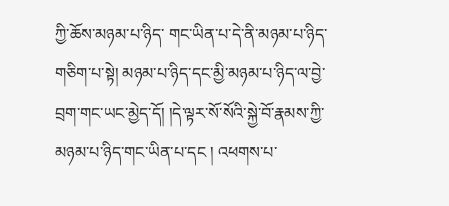ཀྱི་ཆོས་མཉམ་པ་ཉིད་ གང་ཡིན་པ་དེ་ནི་མཉམ་པ་ཉིད་གཅིག་པ་སྟེ། མཉམ་པ་ཉིད་དང་མྱི་མཉམ་པ་ཉིད་ལ་བྱེ་བྲག་གང་ཡང་མྱེད་དོ། །དེ་ལྟར་སོ་སོའི་སྐྱེ་བོ་རྣམས་ཀྱི་མཉམ་པ་ཉིད་གང་ཡིན་པ་དང ། འཕགས་པ་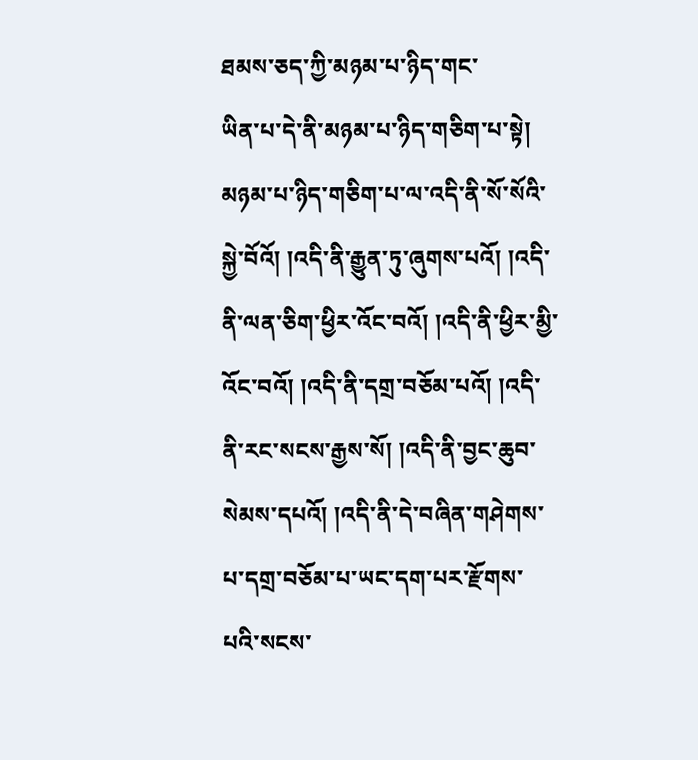ཐམས་ཅད་ཀྱི་མཉམ་པ་ཉིད་གང་
ཡིན་པ་དེ་ནི་མཉམ་པ་ཉིད་གཅིག་པ་སྟེ། མཉམ་པ་ཉིད་གཅིག་པ་ལ་འདི་ནི་སོ་སོའི་སྐྱེ་བོའོ། །འདི་ནི་རྒྱུན་ཏུ་ཞུགས་པའོ། །འདི་ནི་ལན་ཅིག་ཕྱིར་འོང་བའོ། །འདི་ནི་ཕྱིར་མྱི་འོང་བའོ། །འདི་ནི་དགྲ་བཅོམ་པའོ། །འདི་ ནི་རང་སངས་རྒྱས་སོ། །འདི་ནི་བྱང་ཆུབ་སེམས་དཔའོ། །འདི་ནི་དེ་བཞིན་གཤེགས་པ་དགྲ་བཅོམ་པ་ཡང་དག་པར་རྫོགས་པའི་སངས་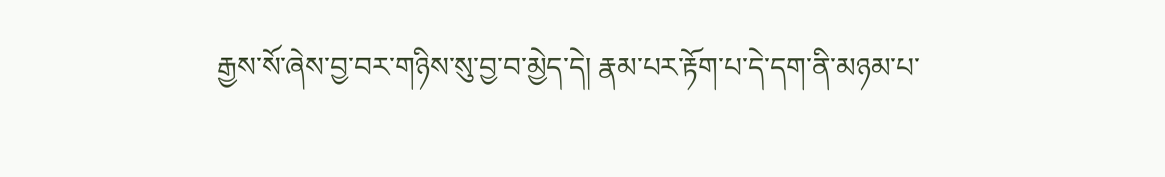རྒྱས་སོ་ཞེས་བྱ་བར་གཉིས་སུ་བྱ་བ་མྱེད་དེ། རྣམ་པར་རྟོག་པ་དེ་དག་ནི་མཉམ་པ་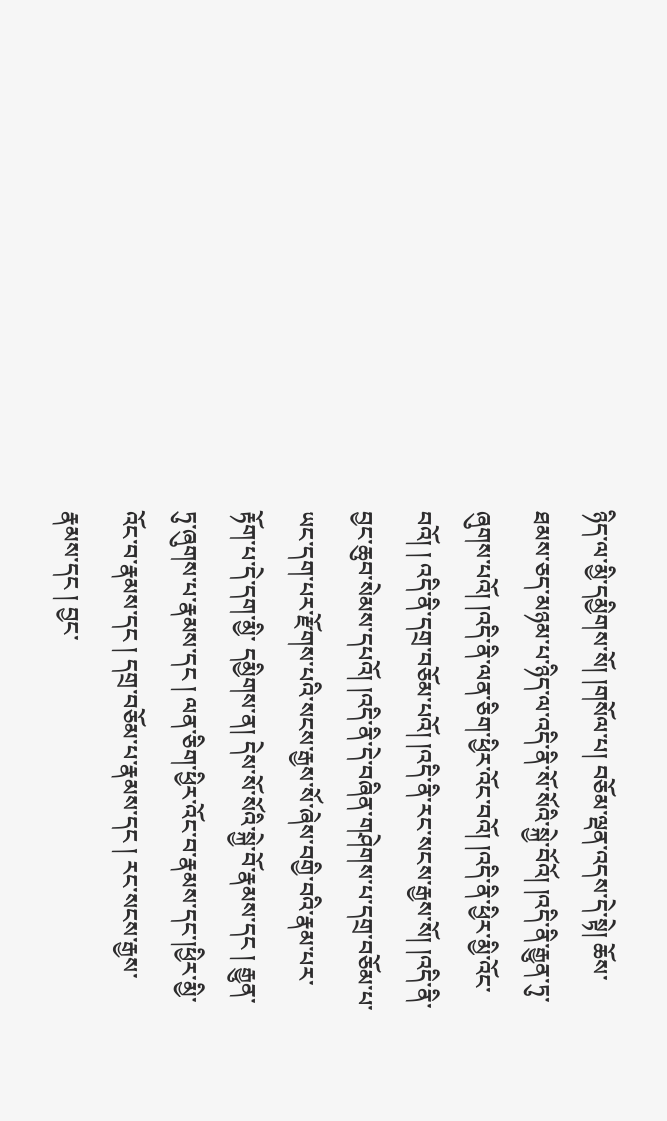ཉིད་ལ་མྱི་དམྱིགས་སོ། །གསོལ་པ། བཅོམ་ལྡན་འདས་དེ་སྟེ། ཆོས་ཐམས་ཅད་མཉམ་པ་ཉིད་ལ་འདི་ནི་སོ་སོའི་སྐྱེ་བོའོ། །འདི་ནི་རྒྱུན་ཏུ་ཞུགས་པའོ། །འདི་ནི་ལན་ཅིག་ཕྱིར་འོང་བའོ། །འདི་ནི་ཕྱིར་མྱི་འོང་བའོ། ། འདི་ནི་དགྲ་བཅོམ་པའོ། །འདི་ནི་རང་སངས་རྒྱས་སོ། །འདི་ནི་བྱང་ཆུབ་སེམས་དཔའོ། །འདི་ནི་དེ་བཞིན་གཤེགས་པ་དགྲ་བཅོམ་པ་ཡང་དག་པར་རྫོགས་པའི་སངས་རྒྱས་སོ་ཞེས་བགྱི་བའི་རྣམ་པར་རྟོག་པ་དེ་དག་མྱི་ དམྱིགས་ན། དེས་སོ་སོའི་སྐྱེ་བོ་རྣམས་དང ། རྒྱུན་ཏུ་ཞུགས་པ་རྣམས་དང ། ལན་ཅིག་ཕྱིར་འོང་བ་རྣམས་དང་།ཕྱིར་མྱི་འོང་བ་རྣམས་དང ། དགྲ་བཅོམ་པ་རྣམས་དང ། རང་སངས་རྒྱས་རྣམས་དང ། བྱང་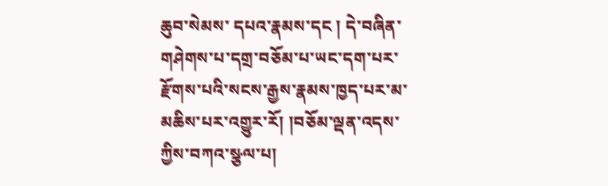ཆུབ་སེམས་ དཔའ་རྣམས་དང ། དེ་བཞིན་གཤེགས་པ་དགྲ་བཅོམ་པ་ཡང་དག་པར་རྫོགས་པའི་སངས་རྒྱས་རྣམས་ཁྱད་པར་མ་མཆིས་པར་འགྱུར་རོ། །བཅོམ་ལྡན་འདས་ཀྱིས་བཀའ་སྩལ་པ།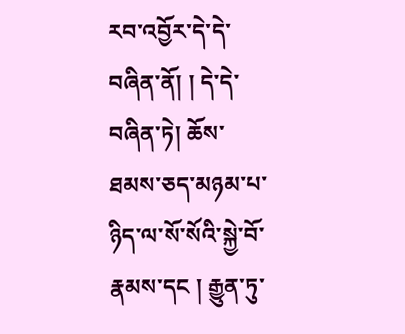རབ་འབྱོར་དེ་དེ་བཞིན་ནོ། ། དེ་དེ་བཞིན་ཏེ། ཆོས་ཐམས་ཅད་མཉམ་པ་ཉིད་ལ་སོ་སོའི་སྐྱེ་བོ་རྣམས་དང ། རྒྱུན་ཏུ་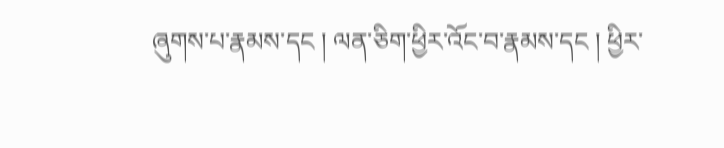ཞུགས་པ་རྣམས་དང ། ལན་ཅིག་ཕྱིར་འོང་བ་རྣམས་དང ། ཕྱིར་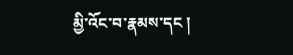མྱི་འོང་བ་རྣམས་དང །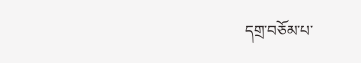དགྲ་བཅོམ་པ་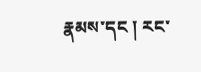རྣམས་དང ། རང་